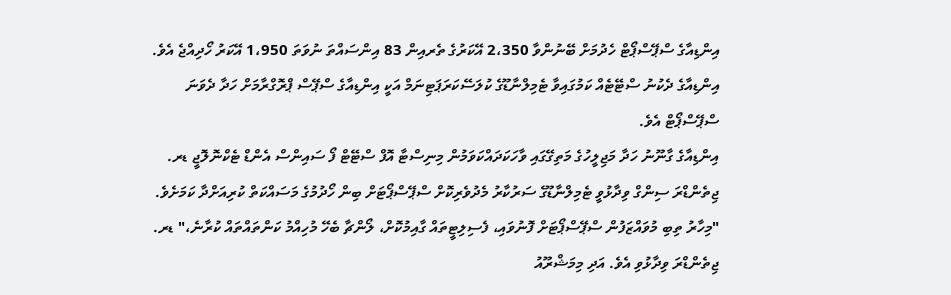އިންޑިއާގެ ސްޕޭސްޕޯޓް ހެދުމަށް ބޭނުންވާ 2،350 އޭކަރުގެ ތެރއިން 83 އިންސައްތަ ނުވަތަ 1،950 އޭކަރު ހޯދިއްޖެ އެވެ.
އިންޑިއާގެ ދެކުނު ސްޓޭޓެއް ކަމުގައިވާ ޓެމިލްނާޑޫގެ ކުލަސޭކަރަޕަޓިނަމް އަކީ އިންޑިއާގެ ސްޕޭސް ޕްރޮގްރާމަށް ހަދާ ދެވަނަ ސްޕޭސްޕޯޓް އެވެ.
އިންޑިއާގެ ގާނޫނު ހަދާ މަޖިލީހުގެ މަތިގޭގައި ވާހަކަދައްކަވަމުން މިނިސްޓާ އޮފް ސްޓޭޓް ފޯ ސައިންސް އެންޑް ޓެކްނޮލޮޖީ ޑރ. ޖިތެންޑްރަ ސިންގް ވިދާޅުވީ ޓެމިލްނާޑޫގެ ސަރުކާރު މެދުވެރިކޮށް ސްޕޭސްޕޯޓަށް ބިން ހޯދުމުގެ މަސައްކަތް ކުރިއަށްދާ ކަމަށެވެ.
"މިހާރު ތިބި މުވައްޒަފުން ސްޕޭސްޕޯޓަށް ފޮނުވައި، ފެސިލިޓީތައް ގާއިމުކޮށް، ލޯންޗާ ބެހޭ މުހިއްމު ކަންތައްތައް ކުރާނެ،" ޑރ. ޖިތެންޑްރަ ވިދާޅުވި އެވެ. އަދި މިމަޝްރޫއު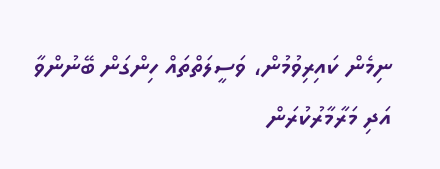ނިމެން ކައިރިވުމުން، ވަސީލަތްތައް ހިންގަން ބޭނުންވާ އަދި މަރާމާރުކުރަން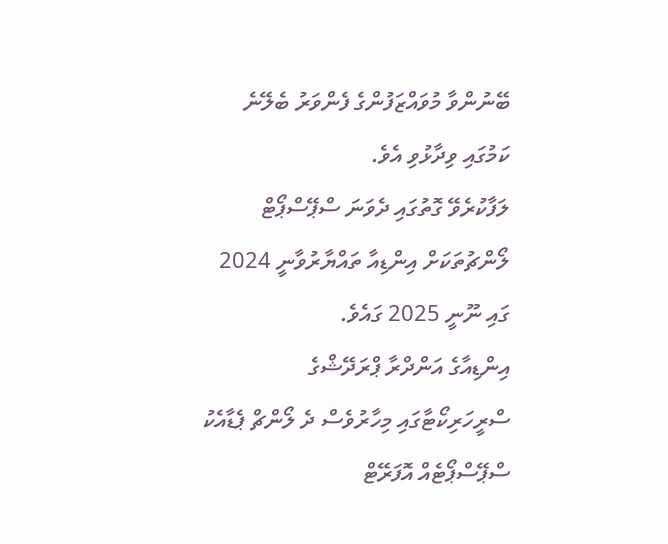ބޭނުންވާ މުވައްޒަފުންގެ ފެންވަރު ބެލޭނެ ކަމުގައި ވިދާޅުވި އެވެ.
ލަފާކުރެވޭ ގޮތުގައި ދެވަނަ ސްޕޭސްޕޯޓް ލޯންޗުތަކަށް އިންޑިއާ ތައްޔާރުވާނީ 2024 ގައި ނޫނީ 2025 ގައެވެ.
އިންޑިއާގެ އަންދްރާ ޕްރަދޭޝްގެ ސްރީހަރިކޯޓާގައި މިހާރުވެސް ދެ ލޯންޗް ޕެޑާއެކު ސްޕޭސްޕޯޓެއް އޮފަރޭޓް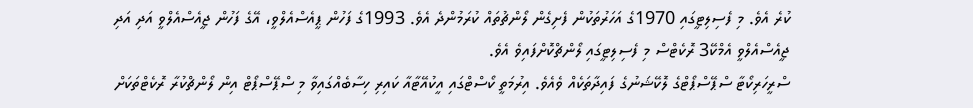ކުރެ އެވެ. މި ފެސިލިޓީގައި 1970ގެ އަހަރުތަކުން ފެށިގެން ލޯންޗުތައް ކުރަމުންދެ އެވެ. 1993ގެ ފަހުން ޕީއެސްއެލްވީ، އޭގެ ފަހުން ޖީއެސްއެލްވީ އަދި އަދި ޖީއެސްއެލްވީ އެމްކޭ3 ރޮކެޓްސް މި ފެސިލިޓީގައި ލޯންޗްކޮށްފައިވެ އެވެ.
ސްރީހަރިކޯޓާ ސްޕޭސްޕޯޓްގެ ލޮކޭޝަނުގެ ފައިދާތަކެއް ވެއެވެ. އިރުމަތީ ކޯސްޓްގައި އީކުއޭޓާއާ ކައިރި ހިސާބެއްގައިވާ މި ސްޕޭސްޕޯޓް އިން ލޯންޗްކުރާ ރޮކެޓްތަކަށް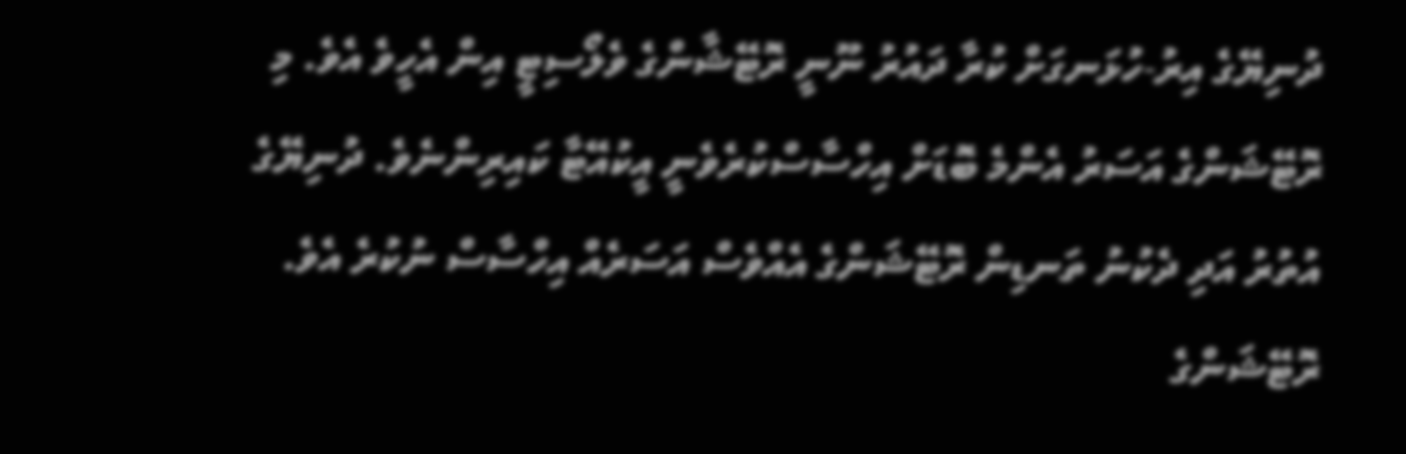ދުނިޔޭގެ އިރު-ހުޅަނގަށް ކުރާ ދައުރު ނޫނީ ރޮޓޭޝާންގެ ވެލޯސިޓީ އިން އެހީވެ އެވެ. މި ރޮޓޭޝަންގެ އަސަރު އެންމެ ބޮޑަށް އިހްސާސްކުރެވެނީ އީކުއޭޓާ ކައިރިންނެވެ. ދުނިޔޭގެ އުތުރު އަދި ދެކުނު ތަނޑިން ރޮޓޭޝަންގެ އެއްވެސް އަސަރެއް އިހްސާސް ނުކުރެ އެވެ. ރޮޓޭޝަންގެ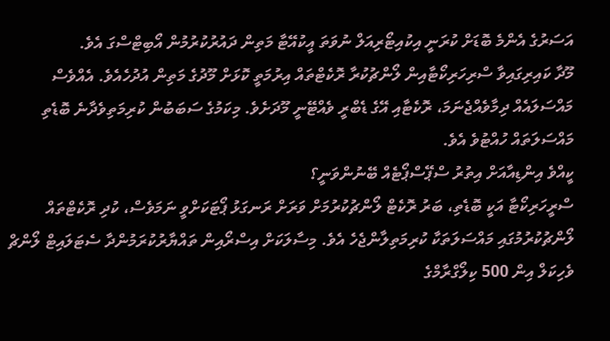އަސަރުގެ އެންމެ ބޮޑަށް ކުރަނީ އިކުއިޓޯރިއަލް ނުވަތަ އީކުއޭޓާ މަތިން ދައުރުކުރުމުން އޯބިޓްސްގަ އެވެ.
މޫދާ ކައިރިގައިވާ ސްރިހަރިކޯޓާއިން ލޯންޗުކުރާ ރޮކެޓްތައް އިރުމަތީ ކޮޅަށް މޫދުގެ މަތިން އުދުހެއެވެ. އެއްވެސް މައްސަލައެއް ދިމާވެއްޖެނަމަ، ރޮކެޓާއި އޭގެ ޑެބްރީ ވެއްޓޭނީ މޫދަށެވެ. މިކަމުގެ ސަބަބުން ކުރިމަތިވެދާނެ ބޮޑެތި މައްސަލަތައް ހުއްޓުވެ އެވެ.
ކީއްވެ އިންޑިއާއަށް އިތުރު ސްޕޭސްޕޯޓެއް ބޭނުންވަނީ؟
ސްރީހަރިކޯޓާ އަކީ ބޮޑެތި، ބަރު ރޮކެޓް ލޯންޗުކުރުމަށް ވަރަށް ރަނގަޅު ޕޯޓަކަށްވީ ނަމަވެސް، ކުދި ރޮކެޓްތައް ލޯންޗުކުރުމުގައި މައްސަލަތަކާ ކުރިމަތިލާންޖެހެ އެވެ. މިސާލަކަށް އިސްރޯއިން ތައްޔާރުކުރަމުންދާ ސެޓަލައިޓް ލޯންޗް ވެހިކަލް އިން 500 ކިލޯގްރާމްގެ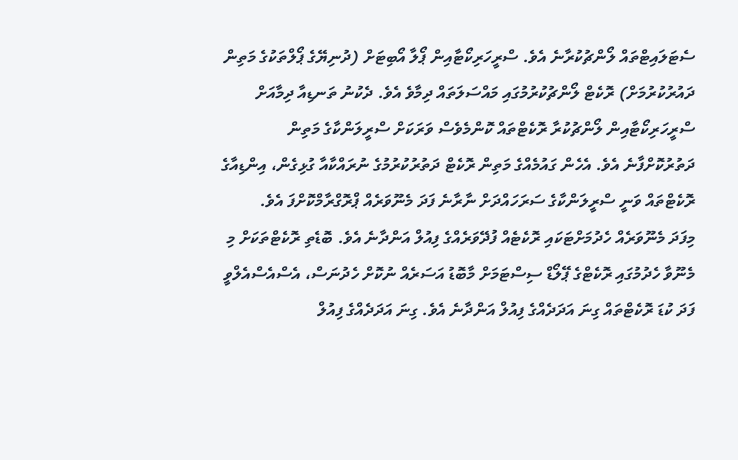ސެޓަލައިޓްތައް ލޯންޗުކުރާނެ އެވެ. ސްރީހަރިކޯޓާއިން ޕޯލާ އޯބިޓަށް (ދުނިޔޭގެ ޕޯލްތަކުގެ މަތިން ދައުރުކުރުމަށް) ރޮކެޓް ލޯންޗުކުރުމުގައި މައްސަލަތައް ދިމާވެ އެވެ. ދެކުނު ތަނޑިއާ ދިމާއަށް ސްރީހަރިކޯޓާއިން ލޯންޗުކުރާ ރޮކެޓްތައް ކޮންމެވެސް ވަރަކަށް ސްރީލަންކާގެ މަތިން ދަތުރުކޮށްފާނެ އެވެ. އެހެން ގައުމެއްގެ މަތިން ރޮކެޓް ދަތުރުކުރުމުގެ ނުރައްކާއާ ގުޅިގެން، އިންޑިއާގެ ރޮކެޓްތައް ވަނީ ސްރީލަންކާގެ ސަރަހައްދަށް ނާރާނެ ފަދަ މެނޫވަރެއް ޕްރޮގްރާމްކޮށްފަ އެވެ.
މިފަދަ މެނޫވަރެއް ހެދުމަށްޓަކައި ރޮކެޓެއް ފުދޭވަރެއްގެ ފިއުލް އަންދާނެ އެވެ. ބޮޑެތި ރޮކެޓްތަކަށް މި މެނޫވާ ހެދުމުގައި ރޮކެޓްގެ ޕޭލޯޑް ސިސްޓަމަށް މާބޮޑު އަސަރެއް ނުކޮށް ހެދުނަސް، އެސްއެސްއެލްވީ ފަދަ ކުޑަ ރޮކެޓްތައް ގިނަ އަދަދެއްގެ ފިއުލް އަންދާނެ އެވެ. ގިނަ އަދަދެއްގެ ފިއުލް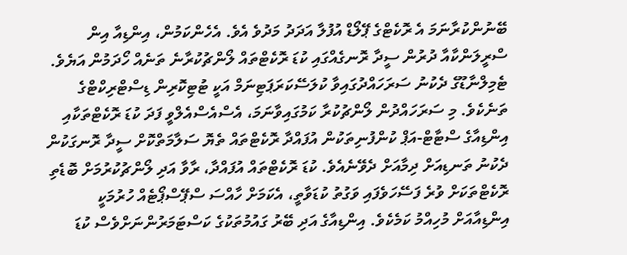ބޭނުންކުރާނަމަ އެ ރޮކެޓްގެ ޕޭލޯޑް އުފުލާ އަދަދު މަދުވެ އެވެ. އެހެންކަމުން، އިންޑިއާ އިން ސްރީލަންކާއާ ދުރުން ސީދާ ރޮނގެއްގައި ކުޑަ ރޮކެޓްތައް ލޯންޗުކުރާނެ ތަނެއް ހޯދަމުން އަޔެވެ.
ޓެމިލްނާޑޫގެ ދެކުނު ސަރަހައްދުގައިވާ ކުލަސޭކަރަޕަޓިނަމް އަކީ ޓުޓިކޮރިން ޑިސްޓްރިކްޓްގެ ތަނެކެވެ. މި ސަރަހައްދުން ލޯންޗުކުރާ ކަމުގައިވާނަމަ، އެސްއެސްއެލްވީ ފަދަ ކުޑަ ރޮކެޓްތަކާއި އިންޑިއާގެ ސްޓާޓް-އަޕް ކުންފުނިތަކުން އުފައްދާ ރޮކެޓްތައް ތެޔޮ ސަލާމަތްކޮށް ސީދާ ރޮނގަކުން ދެކުނު ތަނޑިއަށް ދިމާއަށް ދެވޭނެއެވެ. ކުޑަ ރޮކެޓްތައް އުފައްދާ، ރާވާ އަދި ލޯންޗުކުރުމަށް ބޮޑެތި ރޮކެޓްތަކަށް ވުރެ ފަސޭހަވެފައި ވަގުތު ކުޑަވާތީ، އެކަމަށް ހާއްސަ ސްޕޭސްޕޯޓެއް ހުރުމަކީ އިންޑިއާއަށް މުހިއްމު ކަމެކެވެ. އިންޑިއާގެ އަދި ބޭރު ގައުމުތަކުގެ ކަސްޓަމަރުންނަށްވެސް ކުޑަ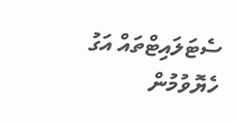ސެޓަލައިޓްތައް އަގު ހެޔޮވުމުން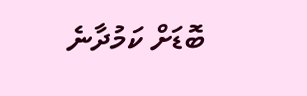ބޮޑަށް ކަމުދާނެ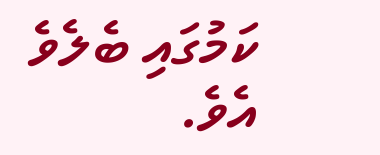ކަމުގައި ބެލެވެ އެވެ.